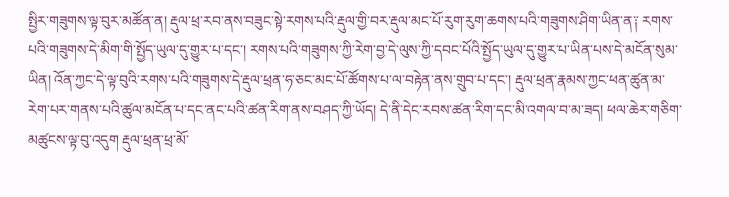སྤྱིར་གཟུགས་ལྟ་བུར་མཚོན་ན། རྡུལ་ཕྲ་རབ་ནས་བཟུང་སྟེ་རགས་པའི་རྡུལ་གྱི་བར་རྡུལ་མང་པོ་རུག་རུག་ཆགས་པའི་གཟུགས་ཤིག་ཡིན་ན༑ རགས་པའི་གཟུགས་དེ་མིག་གི་སྤྱོད་ཡུལ་དུ་གྱུར་པ་དང་། རགས་པའི་གཟུགས་ཀྱི་རེག་བྱ་དེ་ལུས་ཀྱི་དབང་པོའི་སྤྱོད་ཡུལ་དུ་གྱུར་པ་ཡིན་པས་དེ་མངོན་སུམ་ཡིན། འོན་ཀྱང་དེ་ལྟ་བུའི་རགས་པའི་གཟུགས་དེ་རྡུལ་ཕྲན་ཧ་ཅང་མང་པོ་ཚོགས་པ་ལ་བརྟེན་ནས་གྲུབ་པ་དང་། རྡུལ་ཕྲན་རྣམས་ཀྱང་ཕན་ཚུན་མ་རེག་པར་གནས་པའི་ཚུལ་མངོན་པ་དང་ནང་པའི་ཚན་རིག་ནས་བཤད་ཀྱི་ཡོད། དེ་ནི་དེང་རབས་ཚན་རིག་དང་མི་འགལ་བ་མ་ཟད། ཕལ་ཆེར་གཅིག་མཚུངས་ལྟ་བུ་འདུག རྡུལ་ཕྲན་ཕྲ་མོ་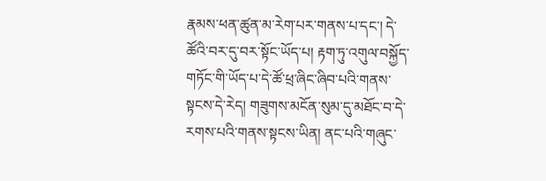རྣམས་ཕན་ཚུན་མ་རེག་པར་གནས་པ་དང་། དེ་ཚོའི་བར་དུ་བར་སྟོང་ཡོད་པ། རྟག་ཏུ་འགུལ་བསྐྱོད་གཏོང་གི་ཡོད་པ་དེ་ཚོ་ཕྲ་ཞིང་ཞིབ་པའི་གནས་སྟངས་དེ་རེད། གཟུགས་མངོན་སུམ་དུ་མཐོང་བ་དེ་རགས་པའི་གནས་སྟངས་ཡིན། ནང་པའི་གཞུང་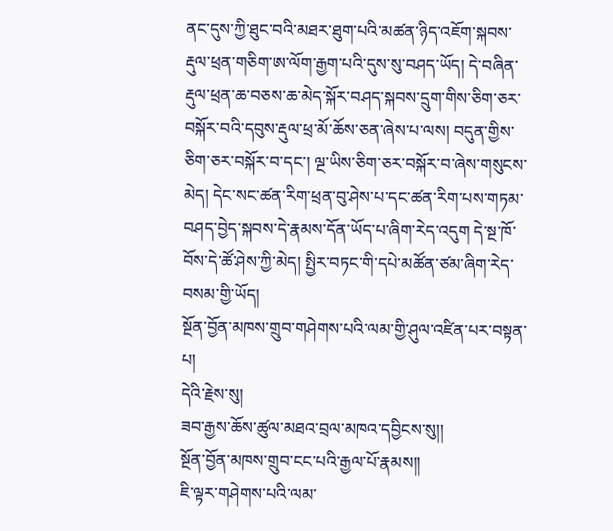ནང་དུས་ཀྱི་ཐུང་བའི་མཐར་ཐུག་པའི་མཚན་ཉིད་འཇོག་སྐབས་རྡུལ་ཕྲན་གཅིག་ཨ་ལོག་རྒྱག་པའི་དུས་སུ་བཤད་ཡོད། དེ་བཞིན་རྡུལ་ཕྲན་ཆ་བཅས་ཆ་མེད་སྐོར་བཤད་སྐབས་དྲུག་གིས་ཅིག་ཅར་བསྐོར་བའི་དབུས་རྡུལ་ཕྲ་མོ་ཆོས་ཅན་ཞེས་པ་ལས། བདུན་གྱིས་ཅིག་ཅར་བསྐོར་བ་དང་། ལྔ་ཡིས་ཅིག་ཅར་བསྐོར་བ་ཞེས་གསུངས་མེད། དེང་སང་ཚན་རིག་ཕྲན་བུ་ཤེས་པ་དང་ཚན་རིག་པས་གཏམ་བཤད་བྱེད་སྐབས་དེ་རྣམས་དོན་ཡོད་པ་ཞིག་རེད་འདུག དེ་སྔ་ཁོ་བོས་དེ་ཚོ་ཤེས་ཀྱི་མེད། སྤྱིར་བཏང་གི་དཔེ་མཚོན་ཙམ་ཞིག་རེད་བསམ་གྱི་ཡོད།
སྔོན་བྱོན་མཁས་གྲུབ་གཤེགས་པའི་ལམ་གྱི་ཤུལ་འཛིན་པར་བསྟན་པ།
དེའི་རྗེས་སུ།
ཟབ་རྒྱས་ཆོས་ཚུལ་མཐའ་བྲལ་མཁའ་དབྱིངས་སུ།།
སྔོན་བྱོན་མཁས་གྲུབ་ངང་པའི་རྒྱལ་པོ་རྣམས།།
ཇི་ལྟར་གཤེགས་པའི་ལམ་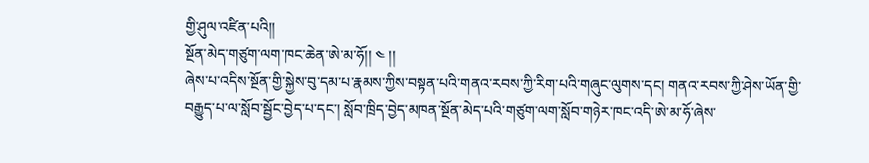གྱི་ཤུལ་འཛིན་པའི།།
སྔོན་མེད་གཙུག་ལག་ཁང་ཆེན་ཨེ་མ་ཧོ།། ༤ །།
ཞེས་པ་འདིས་སྔོན་གྱི་སྐྱེས་བུ་དམ་པ་རྣམས་ཀྱིས་བསྟན་པའི་གནའ་རབས་ཀྱི་རིག་པའི་གཞུང་ལུགས་དང། གནའ་རབས་ཀྱི་ཤེས་ཡོན་གྱི་བརྒྱུད་པ་ལ་སློབ་སྦྱོང་བྱེད་པ་དང་། སློབ་ཁྲིད་བྱེད་མཁན་སྔོན་མེད་པའི་གཙུག་ལག་སློབ་གཉེར་ཁང་འདི་ཨེ་མ་ཧོ་ཞེས་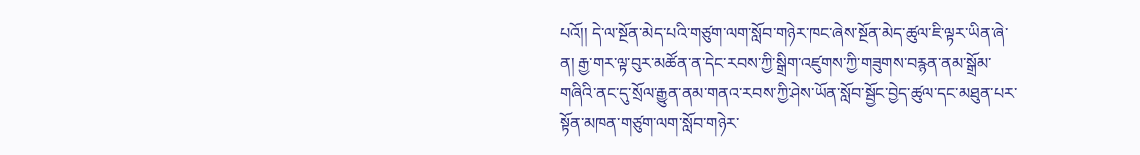པའོ།། དེ་ལ་སྔོན་མེད་པའི་གཙུག་ལག་སློབ་གཉེར་ཁང་ཞེས་སྔོན་མེད་ཚུལ་ཇི་ལྟར་ཡིན་ཞེ་ན། རྒྱ་གར་ལྟ་བུར་མཚོན་ན་དེང་རབས་ཀྱི་སྒྲིག་འཛུགས་ཀྱི་གཟུགས་བརྙན་ནམ་སྒྲོམ་གཞིའི་ནང་དུ་སྲོལ་རྒྱུན་ནམ་གནའ་རབས་ཀྱི་ཤེས་ཡོན་སློབ་སྦྱོང་བྱེད་ཚུལ་དང་མཐུན་པར་སྟོན་མཁན་གཙུག་ལག་སློབ་གཉེར་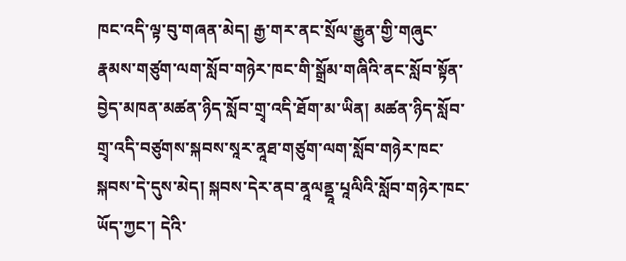ཁང་འདི་ལྟ་བུ་གཞན་མེད། རྒྱ་གར་ནང་སྲོལ་རྒྱུན་གྱི་གཞུང་རྣམས་གཙུག་ལག་སློབ་གཉེར་ཁང་གི་སྒྲོམ་གཞིའི་ནང་སློབ་སྟོན་བྱེད་མཁན་མཚན་ཉིད་སློབ་གྲྭ་འདི་ཐོག་མ་ཡིན། མཚན་ཉིད་སློབ་གྲྭ་འདི་བཙུགས་སྐབས་སཱར་ནཱཐ་གཙུག་ལག་སློབ་གཉེར་ཁང་སྐབས་དེ་དུས་མེད། སྐབས་དེར་ནབ་ནཱལནྡཱ་པཱལིའི་སློབ་གཉེར་ཁང་ཡོད་ཀྱང་། དེའི་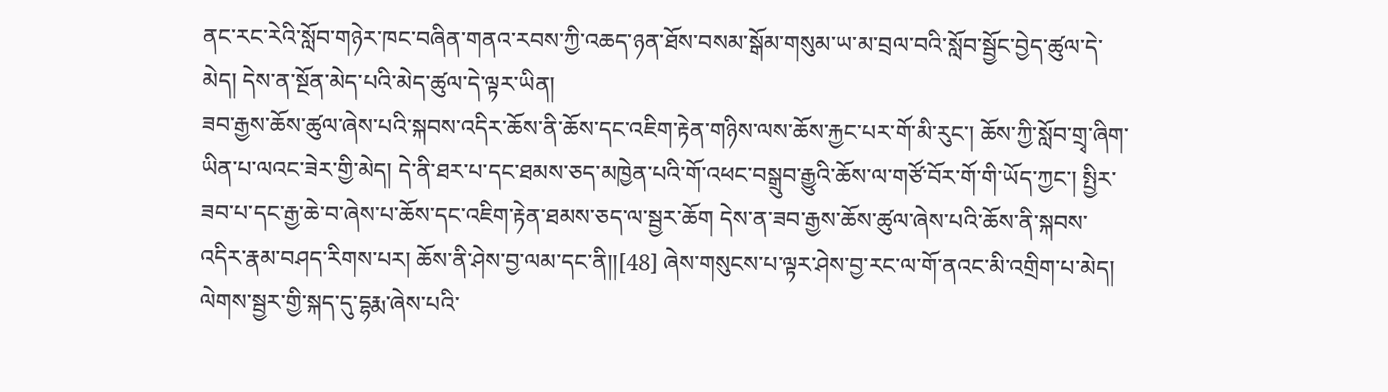ནང་རང་རེའི་སློབ་གཉེར་ཁང་བཞིན་གནའ་རབས་ཀྱི་འཆད་ཉན་ཐོས་བསམ་སྒོམ་གསུམ་ཡ་མ་བྲལ་བའི་སློབ་སྦྱོང་བྱེད་ཚུལ་དེ་མེད། དེས་ན་སྔོན་མེད་པའི་མེད་ཚུལ་དེ་ལྟར་ཡིན།
ཟབ་རྒྱས་ཆོས་ཚུལ་ཞེས་པའི་སྐབས་འདིར་ཆོས་ནི་ཆོས་དང་འཇིག་རྟེན་གཉིས་ལས་ཆོས་རྐྱང་པར་གོ་མི་རུང་། ཆོས་ཀྱི་སློབ་གྲྭ་ཞིག་ཡིན་པ་ལའང་ཟེར་གྱི་མེད། དེ་ནི་ཐར་པ་དང་ཐམས་ཅད་མཁྱེན་པའི་གོ་འཕང་བསྒྲུབ་རྒྱུའི་ཆོས་ལ་གཙོ་བོར་གོ་གི་ཡོད་ཀྱང་། སྤྱིར་ཟབ་པ་དང་རྒྱ་ཆེ་བ་ཞེས་པ་ཆོས་དང་འཇིག་རྟེན་ཐམས་ཅད་ལ་སྦྱར་ཆོག དེས་ན་ཟབ་རྒྱས་ཆོས་ཚུལ་ཞེས་པའི་ཆོས་ནི་སྐབས་འདིར་རྣམ་བཤད་རིགས་པར། ཆོས་ནི་ཤེས་བྱ་ལམ་དང་ནི།།[48] ཞེས་གསུངས་པ་ལྟར་ཤེས་བྱ་རང་ལ་གོ་ནའང་མི་འགྲིག་པ་མེད། ལེགས་སྦྱར་གྱི་སྐད་དུ་དྷརྨ་ཞེས་པའི་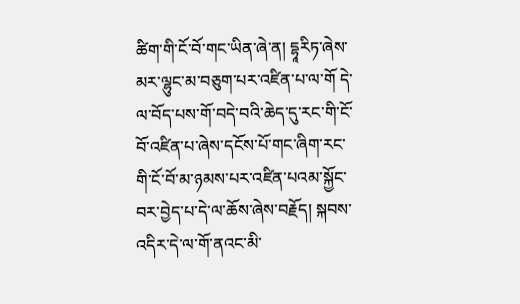ཚིག་གི་ངོ་བོ་གང་ཡིན་ཞེ་ན། དྷཱརིཏ་ཞེས་མར་ལྷུང་མ་བཅུག་པར་འཛིན་པ་ལ་གོ དེ་ལ་བོད་པས་གོ་བདེ་བའི་ཆེད་དུ་རང་གི་ངོ་བོ་འཛིན་པ་ཞེས་དངོས་པོ་གང་ཞིག་རང་གི་ངོ་བོ་མ་ཉམས་པར་འཛིན་པའམ་སྐྱོང་བར་བྱེད་པ་དེ་ལ་ཆོས་ཞེས་བརྗོད། སྐབས་འདིར་དེ་ལ་གོ་ནའང་མི་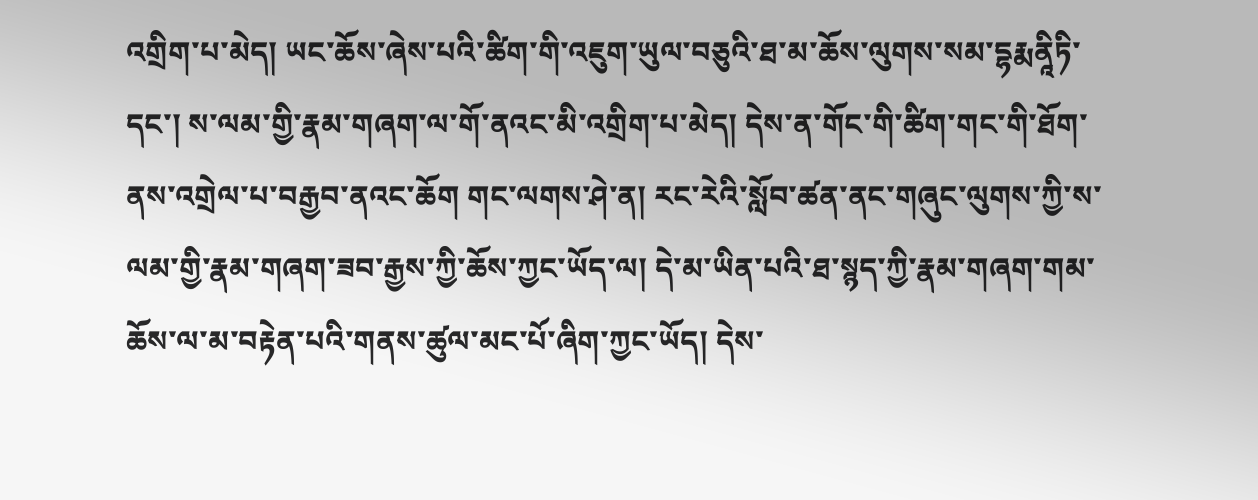འགྲིག་པ་མེད། ཡང་ཆོས་ཞེས་པའི་ཚིག་གི་འཇུག་ཡུལ་བཅུའི་ཐ་མ་ཆོས་ལུགས་སམ་དྷརྨནཱིཏི་དང་། ས་ལམ་གྱི་རྣམ་གཞག་ལ་གོ་ནའང་མི་འགྲིག་པ་མེད། དེས་ན་གོང་གི་ཚིག་གང་གི་ཐོག་ནས་འགྲེལ་པ་བརྒྱབ་ནའང་ཆོག གང་ལགས་ཤེ་ན། རང་རེའི་སློབ་ཚན་ནང་གཞུང་ལུགས་ཀྱི་ས་ལམ་གྱི་རྣམ་གཞག་ཟབ་རྒྱས་ཀྱི་ཆོས་ཀྱང་ཡོད་ལ། དེ་མ་ཡིན་པའི་ཐ་སྙད་ཀྱི་རྣམ་གཞག་གམ་ཆོས་ལ་མ་བརྟེན་པའི་གནས་ཚུལ་མང་པོ་ཞིག་ཀྱང་ཡོད། དེས་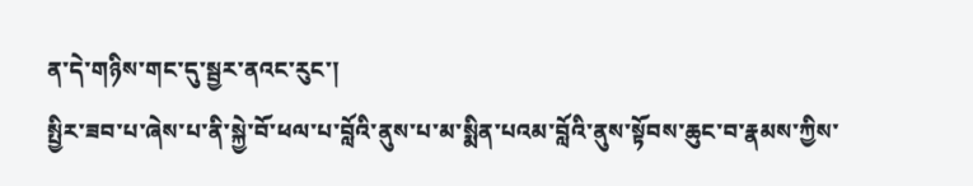ན་དེ་གཉིས་གང་དུ་སྦྱར་ནའང་རུང་།
སྤྱིར་ཟབ་པ་ཞེས་པ་ནི་སྐྱེ་བོ་ཕལ་པ་བློའི་ནུས་པ་མ་སྨིན་པའམ་བློའི་ནུས་སྟོབས་ཆུང་བ་རྣམས་ཀྱིས་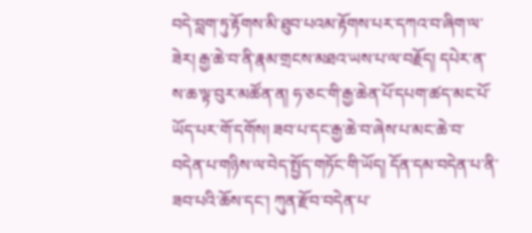བདེ་བླག་ཏུ་རྟོགས་མི་ཐུབ་པའམ་རྟོགས་པར་དཀའ་བ་ཞིག་ལ་ཟེར། རྒྱ་ཆེ་བ་ནི་རྣམ་གྲངས་མཐའ་ཡས་པ་ལ་བརྗོད། དཔེར་ན་ས་ཆ་ལྟ་བུར་མཚོན་ན། ཧ་ཅང་གི་རྒྱ་ཆེན་པོ་དཔག་ཚད་མང་པོ་ཡོད་པར་གོ་དགོས། ཟབ་པ་དང་རྒྱ་ཆེ་བ་ཞེས་པ་མང་ཆེ་བ་བདེན་པ་གཉིས་ལ་བེད་སྤྱོད་གཏོང་གི་ཡོད། དོན་དམ་བདེན་པ་ནི་ཟབ་པའི་ཆོས་དང་། ཀུན་རྫོབ་བདེན་པ་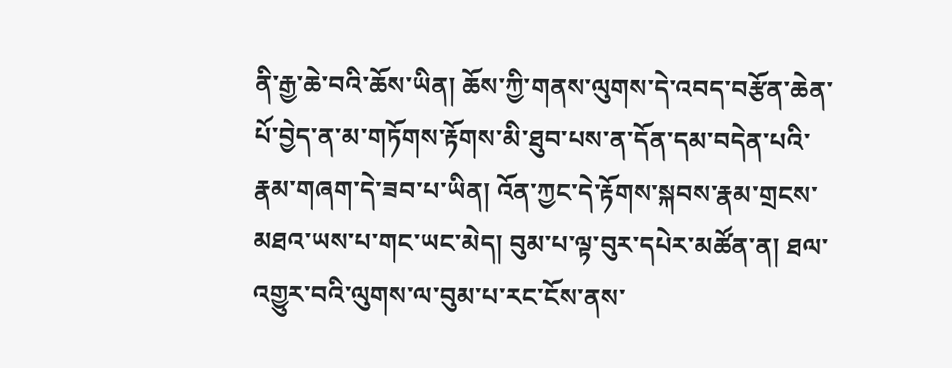ནི་རྒྱ་ཆེ་བའི་ཆོས་ཡིན། ཆོས་ཀྱི་གནས་ལུགས་དེ་འབད་བརྩོན་ཆེན་པོ་བྱེད་ན་མ་གཏོགས་རྟོགས་མི་ཐུབ་པས་ན་དོན་དམ་བདེན་པའི་རྣམ་གཞག་དེ་ཟབ་པ་ཡིན། འོན་ཀྱང་དེ་རྟོགས་སྐབས་རྣམ་གྲངས་མཐའ་ཡས་པ་གང་ཡང་མེད། བུམ་པ་ལྟ་བུར་དཔེར་མཚོན་ན། ཐལ་འགྱུར་བའི་ལུགས་ལ་བུམ་པ་རང་ངོས་ནས་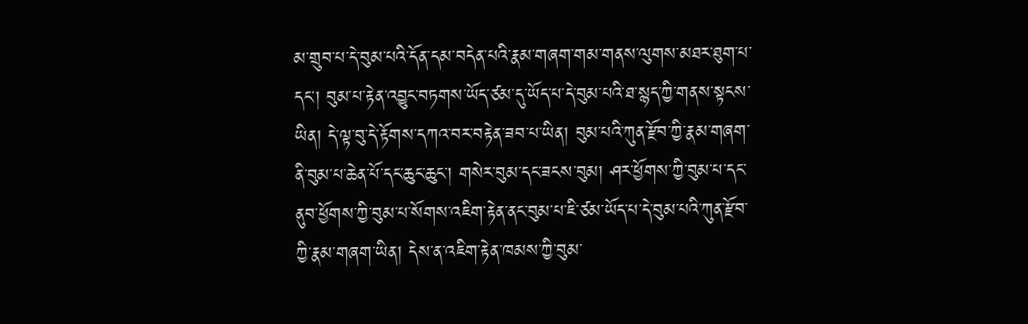མ་གྲུབ་པ་དེ་བུམ་པའི་དོན་དམ་བདེན་པའི་རྣམ་གཞག་གམ་གནས་ལུགས་མཐར་ཐུག་པ་དང་། བུམ་པ་རྟེན་འབྱུང་བཏགས་ཡོད་ཙམ་དུ་ཡོད་པ་དེ་བུམ་པའི་ཐ་སྙད་ཀྱི་གནས་སྟངས་ཡིན། དེ་ལྟ་བུ་དེ་རྟོགས་དཀའ་བར་བརྟེན་ཟབ་པ་ཡིན། བུམ་པའི་ཀུན་རྫོབ་ཀྱི་རྣམ་གཞག་ནི་བུམ་པ་ཆེན་པོ་དང་ཆུང་ཆུང་། གསེར་བུམ་དང་ཟངས་བུམ། ཤར་ཕྱོགས་ཀྱི་བུམ་པ་དང་ནུབ་ཕྱོགས་ཀྱི་བུམ་པ་སོགས་འཇིག་རྟེན་ནང་བུམ་པ་ཇི་ཙམ་ཡོད་པ་དེ་བུམ་པའི་ཀུན་རྫོབ་ཀྱི་རྣམ་གཞག་ཡིན། དེས་ན་འཇིག་རྟེན་ཁམས་ཀྱི་བུམ་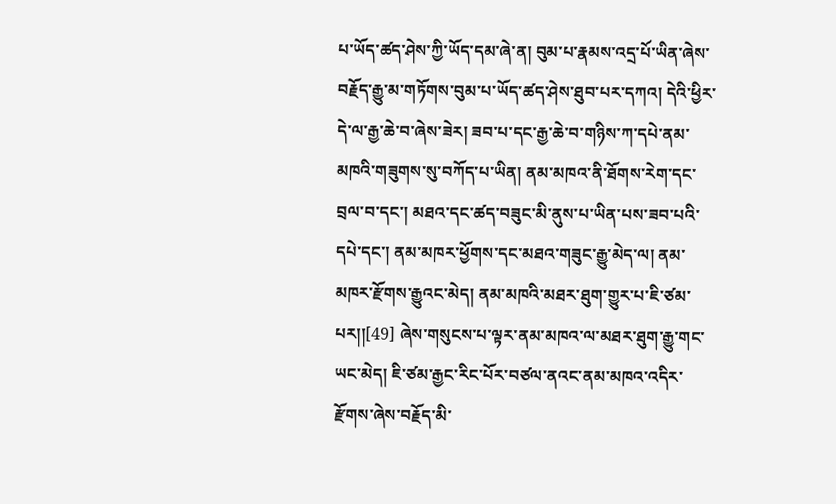པ་ཡོད་ཚད་ཤེས་ཀྱི་ཡོད་དམ་ཞེ་ན། བུམ་པ་རྣམས་འདྲ་པོ་ཡིན་ཞེས་བརྗོད་རྒྱུ་མ་གཏོགས་བུམ་པ་ཡོད་ཚད་ཤེས་ཐུབ་པར་དཀའ། དེའི་ཕྱིར་དེ་ལ་རྒྱ་ཆེ་བ་ཞེས་ཟེར། ཟབ་པ་དང་རྒྱ་ཆེ་བ་གཉིས་ཀ་དཔེ་ནམ་མཁའི་གཟུགས་སུ་བཀོད་པ་ཡིན། ནམ་མཁའ་ནི་ཐོགས་རེག་དང་བྲལ་བ་དང་། མཐའ་དང་ཚད་བཟུང་མི་ནུས་པ་ཡིན་པས་ཟབ་པའི་དཔེ་དང་། ནམ་མཁར་ཕྱོགས་དང་མཐའ་གཟུང་རྒྱུ་མེད་ལ། ནམ་མཁར་རྫོགས་རྒྱུའང་མེད། ནམ་མཁའི་མཐར་ཐུག་གྱུར་པ་ཇི་ཙམ་པར།།[49] ཞེས་གསུངས་པ་ལྟར་ནམ་མཁའ་ལ་མཐར་ཐུག་རྒྱུ་གང་ཡང་མེད། ཇི་ཙམ་རྒྱང་རིང་པོར་བཙལ་ནའང་ནམ་མཁའ་འདིར་རྫོགས་ཞེས་བརྗོད་མི་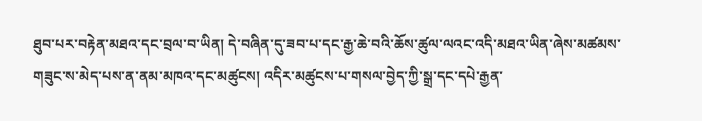ཐུབ་པར་བརྟེན་མཐའ་དང་བྲལ་བ་ཡིན། དེ་བཞིན་དུ་ཟབ་པ་དང་རྒྱ་ཆེ་བའི་ཆོས་ཚུལ་ལའང་འདི་མཐའ་ཡིན་ཞེས་མཚམས་གཟུང་ས་མེད་པས་ན་ནམ་མཁའ་དང་མཚུངས། འདིར་མཚུངས་པ་གསལ་བྱེད་ཀྱི་སྒྲ་དང་དཔེ་རྒྱན་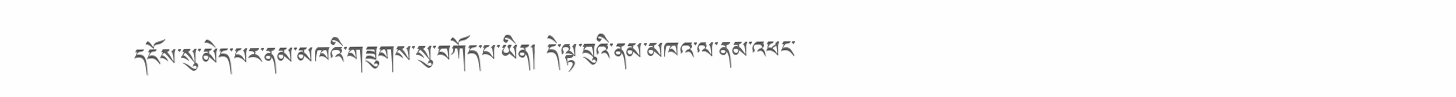དངོས་སུ་མེད་པར་ནམ་མཁའི་གཟུགས་སུ་བཀོད་པ་ཡིན། དེ་ལྟ་བུའི་ནམ་མཁའ་ལ་ནམ་འཕང་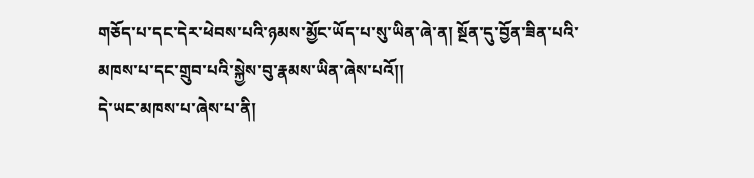གཅོད་པ་དང་དེར་ཕེབས་པའི་ཉམས་མྱོང་ཡོད་པ་སུ་ཡིན་ཞེ་ན། སྔོན་དུ་བྱོན་ཟིན་པའི་མཁས་པ་དང་གྲུབ་པའི་སྐྱེས་བུ་རྣམས་ཡིན་ཞེས་པའོ།།
དེ་ཡང་མཁས་པ་ཞེས་པ་ནི།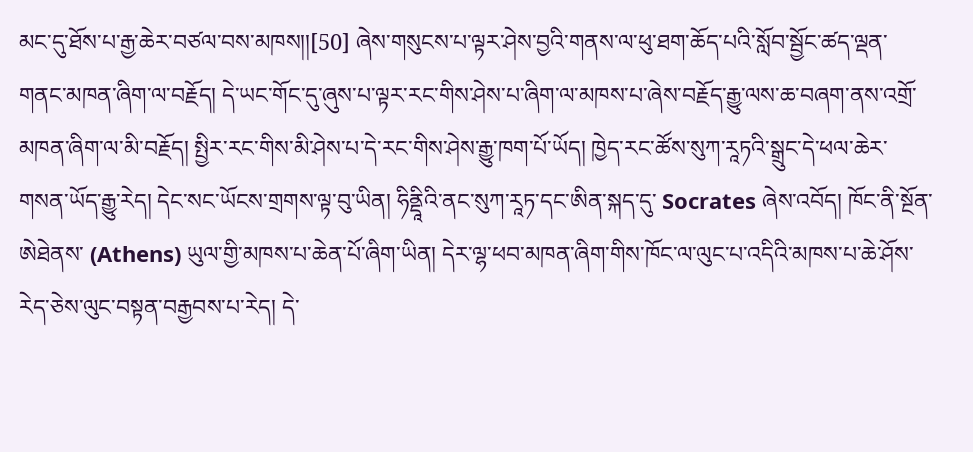མང་དུ་ཐོས་པ་རྒྱ་ཆེར་བཙལ་བས་མཁས།།[50] ཞེས་གསུངས་པ་ལྟར་ཤེས་བྱའི་གནས་ལ་ཕུ་ཐག་ཆོད་པའི་སློབ་སྦྱོང་ཚད་ལྡན་གནང་མཁན་ཞིག་ལ་བརྗོད། དེ་ཡང་གོང་དུ་ཞུས་པ་ལྟར་རང་གིས་ཤེས་པ་ཞིག་ལ་མཁས་པ་ཞེས་བརྗོད་རྒྱུ་ལས་ཆ་བཞག་ནས་འགྲོ་མཁན་ཞིག་ལ་མི་བརྗོད། སྤྱིར་རང་གིས་མི་ཤེས་པ་དེ་རང་གིས་ཤེས་རྒྱུ་ཁག་པོ་ཡོད། ཁྱེད་རང་ཚོས་སུཀ་རཱཏའི་སྒྲུང་དེ་ཕལ་ཆེར་གསན་ཡོད་རྒྱུ་རེད། དེང་སང་ཡོངས་གྲགས་ལྟ་བུ་ཡིན། ཧིནྡཱིའི་ནང་སུཀ་རཱཏ་དང་ཨིན་སྐད་དུ་ Socrates ཞེས་འབོད། ཁོང་ནི་སྔོན་ཨེཐེནས་ (Athens) ཡུལ་གྱི་མཁས་པ་ཆེན་པོ་ཞིག་ཡིན། དེར་ལྷ་ཕབ་མཁན་ཞིག་གིས་ཁོང་ལ་ལུང་པ་འདིའི་མཁས་པ་ཆེ་ཤོས་རེད་ཅེས་ལུང་བསྟན་བརྒྱབས་པ་རེད། དེ་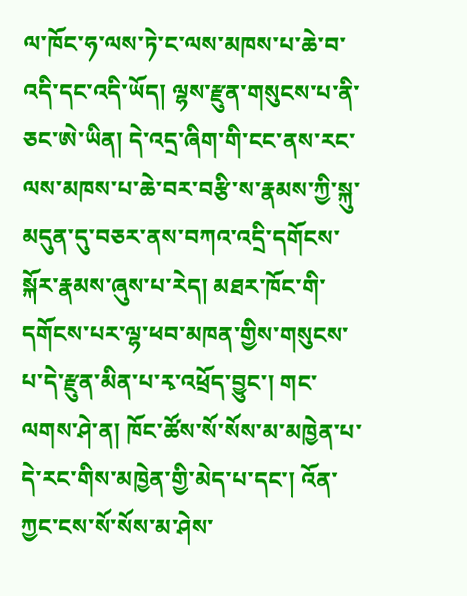ལ་ཁོང་ཧ་ལས་ཏེ་ང་ལས་མཁས་པ་ཆེ་བ་འདི་དང་འདི་ཡོད། ལྷས་རྫུན་གསུངས་པ་ནི་ཅང་ཨེ་ཡིན། དེ་འདྲ་ཞིག་གི་ངང་ནས་རང་ལས་མཁས་པ་ཆེ་བར་བརྩི་ས་རྣམས་ཀྱི་སྐུ་མདུན་དུ་བཅར་ནས་བཀའ་འདྲི་དགོངས་སྐོར་རྣམས་ཞུས་པ་རེད། མཐར་ཁོང་གི་དགོངས་པར་ལྷ་ཕབ་མཁན་གྱིས་གསུངས་པ་དེ་རྫུན་མིན་པ་རྭ་འཕྲོད་བྱུང་། གང་ལགས་ཤེ་ན། ཁོང་ཚོས་སོ་སོས་མ་མཁྱེན་པ་དེ་རང་གིས་མཁྱེན་གྱི་མེད་པ་དང་། འོན་ཀྱང་ངས་སོ་སོས་མ་ཤེས་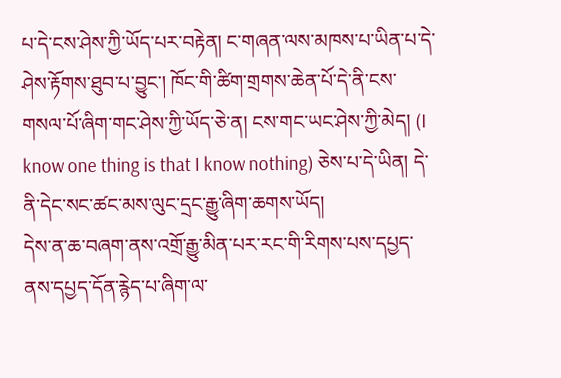པ་དེ་ངས་ཤེས་ཀྱི་ཡོད་པར་བརྟེན། ང་གཞན་ལས་མཁས་པ་ཡིན་པ་དེ་ཤེས་རྟོགས་ཐུབ་པ་བྱུང་། ཁོང་གི་ཚིག་གྲགས་ཆེན་པོ་དེ་ནི་ངས་གསལ་པོ་ཞིག་གང་ཤེས་ཀྱི་ཡོད་ཅེ་ན། ངས་གང་ཡང་ཤེས་ཀྱི་མེད། (I know one thing is that I know nothing) ཅེས་པ་དེ་ཡིན། དེ་ནི་དེང་སང་ཚང་མས་ལུང་དྲང་རྒྱུ་ཞིག་ཆགས་ཡོད།
དེས་ན་ཆ་བཞག་ནས་འགྲོ་རྒྱུ་མིན་པར་རང་གི་རིགས་པས་དཔྱད་ནས་དཔྱད་དོན་རྙེད་པ་ཞིག་ལ་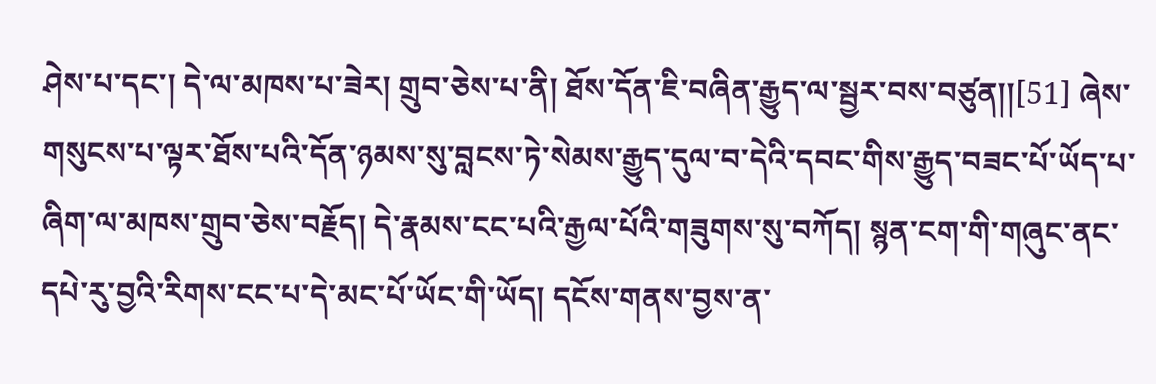ཤེས་པ་དང་། དེ་ལ་མཁས་པ་ཟེར། གྲུབ་ཅེས་པ་ནི། ཐོས་དོན་ཇི་བཞིན་རྒྱུད་ལ་སྦྱར་བས་བཙུན།།[51] ཞེས་གསུངས་པ་ལྟར་ཐོས་པའི་དོན་ཉམས་སུ་བླངས་ཏེ་སེམས་རྒྱུད་དུལ་བ་དེའི་དབང་གིས་རྒྱུད་བཟང་པོ་ཡོད་པ་ཞིག་ལ་མཁས་གྲུབ་ཅེས་བརྗོད། དེ་རྣམས་ངང་པའི་རྒྱལ་པོའི་གཟུགས་སུ་བཀོད། སྙན་ངག་གི་གཞུང་ནང་དཔེ་རུ་བྱའི་རིགས་ངང་པ་དེ་མང་པོ་ཡོང་གི་ཡོད། དངོས་གནས་བྱས་ན་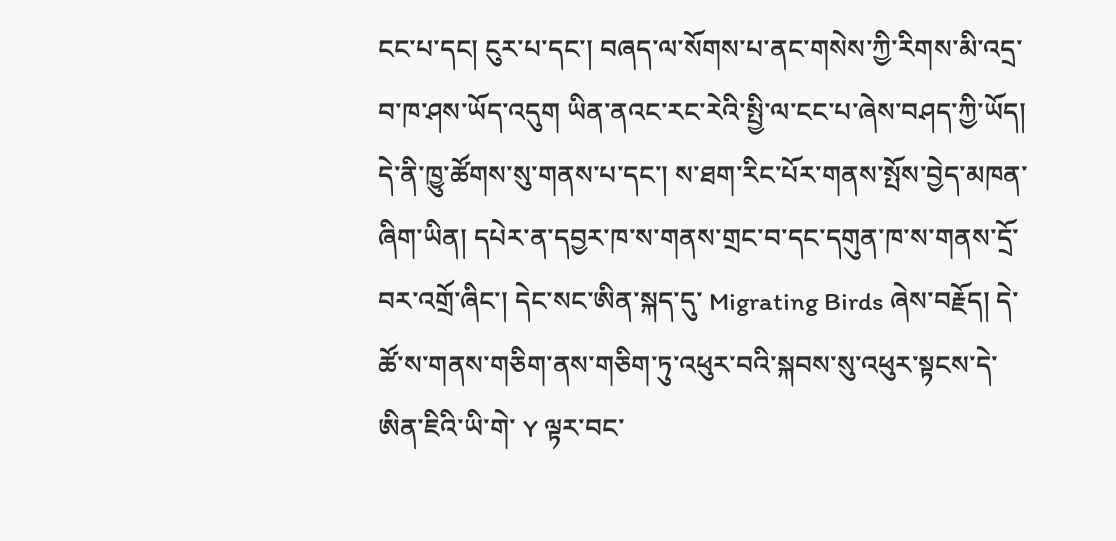ངང་པ་དང། ངུར་པ་དང་། བཞད་ལ་སོགས་པ་ནང་གསེས་ཀྱི་རིགས་མི་འདྲ་བ་ཁ་ཤས་ཡོད་འདུག ཡིན་ནའང་རང་རེའི་སྤྱི་ལ་ངང་པ་ཞེས་བཤད་ཀྱི་ཡོད། དེ་ནི་ཁྱུ་ཚོགས་སུ་གནས་པ་དང་། ས་ཐག་རིང་པོར་གནས་སྤོས་བྱེད་མཁན་ཞིག་ཡིན། དཔེར་ན་དབྱར་ཁ་ས་གནས་གྲང་བ་དང་དགུན་ཁ་ས་གནས་དྲོ་བར་འགྲོ་ཞིང་། དེང་སང་ཨིན་སྐད་དུ་ Migrating Birds ཞེས་བརྗོད། དེ་ཚོ་ས་གནས་གཅིག་ནས་གཅིག་ཏུ་འཕུར་བའི་སྐབས་སུ་འཕུར་སྟངས་དེ་ཨིན་ཇིའི་ཡི་གེ་ Y ལྟར་བང་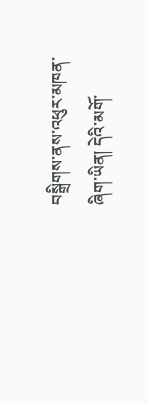བསྒྲིགས་ནས་འཕུར་མཁན་ཞིག་ཡིན། དེའི་མགོ་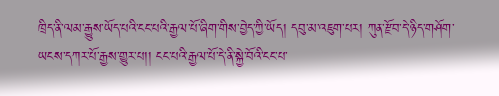ཁྲིད་ནི་ལམ་རྒྱུས་ཡོད་པའི་ངང་པའི་རྒྱལ་པོ་ཞིག་གིས་བྱེད་ཀྱི་ཡོད། དབུ་མ་འཇུག་པར། ཀུན་རྫོབ་དེ་ཉིད་གཤོག་ཡངས་དཀར་པོ་རྒྱས་གྱུར་པ།། ངང་པའི་རྒྱལ་པོ་དེ་ནི་སྐྱེ་བོའི་ངང་པ་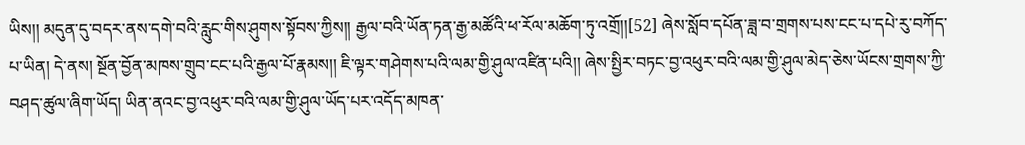ཡིས།། མདུན་དུ་བདར་ནས་དགེ་བའི་རླུང་གིས་ཤུགས་སྟོབས་ཀྱིས།། རྒྱལ་བའི་ཡོན་ཏན་རྒྱ་མཚོའི་ཕ་རོལ་མཆོག་ཏུ་འགྲོ།།[52] ཞེས་སློབ་དཔོན་ཟླ་བ་གྲགས་པས་ངང་པ་དཔེ་རུ་བཀོད་པ་ཡིན། དེ་ནས། སྔོན་བྱོན་མཁས་གྲུབ་ངང་པའི་རྒྱལ་པོ་རྣམས།། ཇི་ལྟར་གཤེགས་པའི་ལམ་གྱི་ཤུལ་འཛིན་པའི།། ཞེས་སྤྱིར་བཏང་བྱ་འཕུར་བའི་ལམ་གྱི་ཤུལ་མེད་ཅེས་ཡོངས་གྲགས་ཀྱི་བཤད་ཚུལ་ཞིག་ཡོད། ཡིན་ནའང་བྱ་འཕུར་བའི་ལམ་གྱི་ཤུལ་ཡོད་པར་འདོད་མཁན་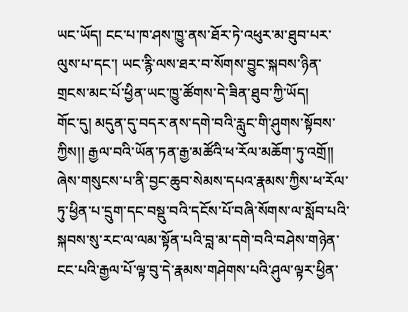ཡང་ཡོད། ངང་པ་ཁ་ཤས་ཁྱུ་ནས་ཐོར་ཏེ་འཕུར་མ་ཐུབ་པར་ལུས་པ་དང་། ཡང་རྙི་ལས་ཐར་བ་སོགས་བྱུང་སྐབས་ཉིན་གྲངས་མང་པོ་ཕྱིན་ཡང་ཁྱུ་ཚོགས་དེ་ཟིན་ཐུབ་ཀྱི་ཡོད།
གོང་དུ། མདུན་དུ་བདར་ནས་དགེ་བའི་རླུང་གི་ཤུགས་སྟོབས་ཀྱིས།། རྒྱལ་བའི་ཡོན་ཏན་རྒྱ་མཚོའི་ཕ་རོལ་མཆོག་ཏུ་འགྲོ།། ཞེས་གསུངས་པ་ནི་བྱང་ཆུབ་སེམས་དཔའ་རྣམས་ཀྱིས་ཕ་རོལ་ཏུ་ཕྱིན་པ་དྲུག་དང་བསྡུ་བའི་དངོས་པོ་བཞི་སོགས་ལ་སློབ་པའི་སྐབས་སུ་རང་ལ་ལམ་སྟོན་པའི་བླ་མ་དགེ་བའི་བཤེས་གཉེན་ངང་པའི་རྒྱལ་པོ་ལྟ་བུ་དེ་རྣམས་གཤེགས་པའི་ཤུལ་ལྟར་ཕྱིན་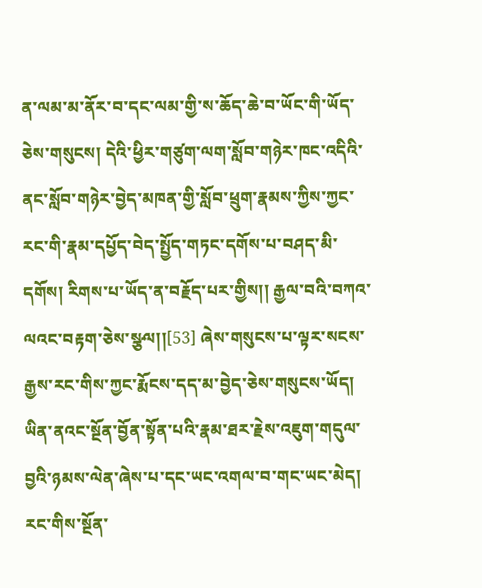ན་ལམ་མ་ནོར་བ་དང་ལམ་གྱི་ས་ཆོད་ཆེ་བ་ཡོང་གི་ཡོད་ཅེས་གསུངས། དེའི་ཕྱིར་གཙུག་ལག་སློབ་གཉེར་ཁང་འདིའི་ནང་སློབ་གཉེར་བྱེད་མཁན་གྱི་སློབ་ཕྲུག་རྣམས་ཀྱིས་ཀྱང་རང་གི་རྣམ་དཔྱོད་བེད་སྤྱོད་གཏང་དགོས་པ་བཤད་མི་དགོས། རིགས་པ་ཡོད་ན་བརྗོད་པར་གྱིས།། རྒྱལ་བའི་བཀའ་ལའང་བརྟག་ཅེས་སྩལ།།[53] ཞེས་གསུངས་པ་ལྟར་སངས་རྒྱས་རང་གིས་ཀྱང་རྨོངས་དད་མ་བྱེད་ཅེས་གསུངས་ཡོད། ཡིན་ནའང་སྔོན་བྱོན་སྟོན་པའི་རྣམ་ཐར་རྗེས་འཇུག་གདུལ་བྱའི་ཉམས་ལེན་ཞེས་པ་དང་ཡང་འགལ་བ་གང་ཡང་མེད། རང་གིས་སྔོན་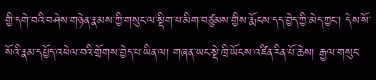གྱི་དགེ་བའི་བཤེས་གཉེན་རྣམས་ཀྱི་གསུང་ལ་སྡིག་པ་མིག་བཙུམས་གྱིས་རྨོངས་དད་བྱེད་ཀྱི་མེད་ཀྱང་། དེས་སོ་སོའི་རྣམ་དཔྱོད་འཕེལ་བའི་གྲོགས་བྱེད་པ་ཡིན་ལ། གཞན་ཡང་སྡེ་ཁྲི་ཡོངས་འཛིན་རིན་པོ་ཆེས། རྒྱལ་གསུང་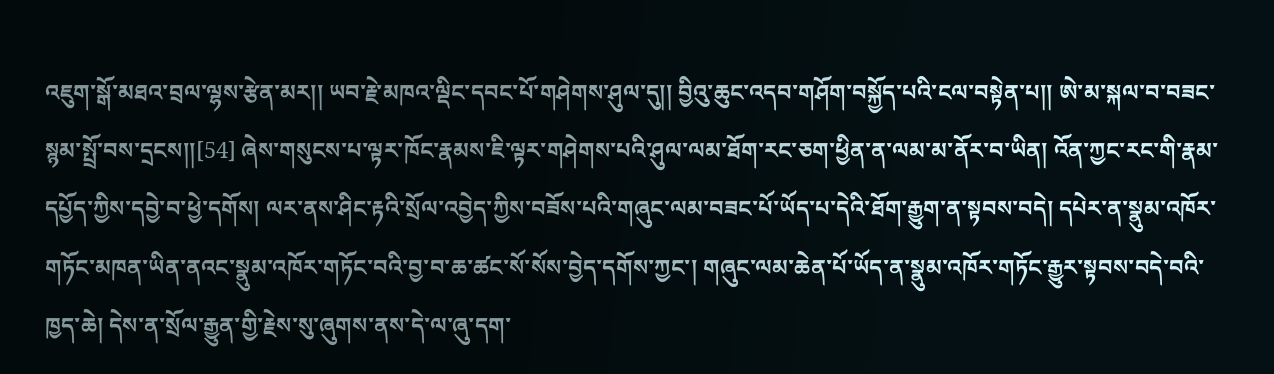འཇུག་སྒོ་མཐའ་བྲལ་ལྷས་རྩེན་མར།། ཡབ་རྗེ་མཁའ་ལྡིང་དབང་པོ་གཤེགས་ཤུལ་དུ།། བྱིའུ་ཆུང་འདབ་གཤོག་བསྐྱོད་པའི་ངལ་བསྟེན་པ།། ཨེ་མ་སྐལ་བ་བཟང་སྙམ་སྤྲོ་བས་དྲངས།།[54] ཞེས་གསུངས་པ་ལྟར་ཁོང་རྣམས་ཇི་ལྟར་གཤེགས་པའི་ཤུལ་ལམ་ཐོག་རང་ཅག་ཕྱིན་ན་ལམ་མ་ནོར་བ་ཡིན། འོན་ཀྱང་རང་གི་རྣམ་དཔྱོད་ཀྱིས་དབྱེ་བ་ཕྱེ་དགོས། ལར་ནས་ཤིང་རྟའི་སྲོལ་འབྱེད་ཀྱིས་བཟོས་པའི་གཞུང་ལམ་བཟང་པོ་ཡོད་པ་དེའི་ཐོག་རྒྱུག་ན་སྟབས་བདེ། དཔེར་ན་སྣུམ་འཁོར་གཏོང་མཁན་ཡིན་ནའང་སྣུམ་འཁོར་གཏོང་བའི་བྱ་བ་ཆ་ཚང་སོ་སོས་བྱེད་དགོས་ཀྱང་། གཞུང་ལམ་ཆེན་པོ་ཡོད་ན་སྣུམ་འཁོར་གཏོང་རྒྱུར་སྟབས་བདེ་བའི་ཁྱད་ཆེ། དེས་ན་སྲོལ་རྒྱུན་གྱི་རྗེས་སུ་ཞུགས་ནས་དེ་ལ་ཞུ་དག་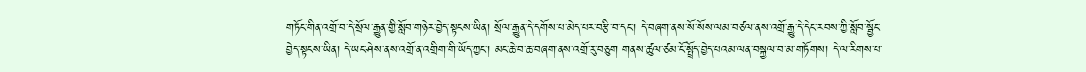གཏོང་གིན་འགྲོ་བ་དེ་སྲོལ་རྒྱུན་གྱི་སློབ་གཉེར་བྱེད་སྟངས་ཡིན། སྲོལ་རྒྱུན་དེ་དགོས་པ་མེད་པར་བརྩི་བ་དང་། དེ་བཞག་ནས་སོ་སོས་ལམ་བཙལ་ནས་འགྲོ་རྒྱུ་དེ་དེང་རབས་ཀྱི་སློབ་སྦྱོང་བྱེད་སྟངས་ཡིན། དེ་ཡང་ཤེས་ནས་འགྲོ་ན་འགྲིག་གི་ཡོད་ཀྱང་། མང་ཆེ་བ་ཆ་བཞག་ནས་འགྲོ་རུ་བཅུག གནས་ཚུལ་ཙམ་ངོ་སྤྲོད་བྱེད་པའམ་ལན་བསྐྱལ་བ་མ་གཏོགས། དེ་ལ་རིགས་པ་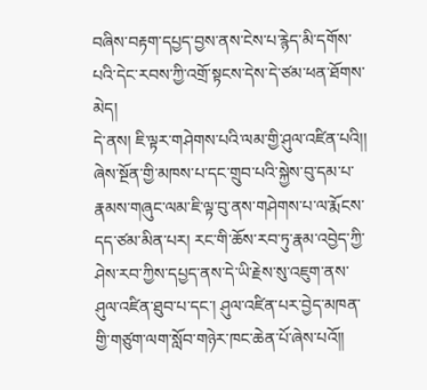བཞིས་བརྟག་དཔྱད་བྱས་ནས་ངེས་པ་རྙེད་མི་དགོས་པའི་དེང་རབས་ཀྱི་འགྲོ་སྟངས་དེས་དེ་ཙམ་ཕན་ཐོགས་མེད།
དེ་ནས། ཇི་ལྟར་གཤེགས་པའི་ལམ་གྱི་ཤུལ་འཛིན་པའི།། ཞེས་སྔོན་གྱི་མཁས་པ་དང་གྲུབ་པའི་སྐྱེས་བུ་དམ་པ་རྣམས་གཞུང་ལམ་ཇི་ལྟ་བུ་ནས་གཤེགས་པ་ལ་རྨོངས་དད་ཙམ་མིན་པར། རང་གི་ཆོས་རབ་ཏུ་རྣམ་འབྱེད་ཀྱི་ཤེས་རབ་ཀྱིས་དཔྱད་ནས་དེ་ཡི་རྗེས་སུ་འཇུག་ནས་ཤུལ་འཛིན་ཐུབ་པ་དང་། ཤུལ་འཛིན་པར་བྱེད་མཁན་གྱི་གཙུག་ལག་སློབ་གཉེར་ཁང་ཆེན་པོ་ཞེས་པའོ།།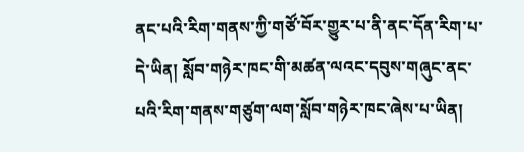ནང་པའི་རིག་གནས་ཀྱི་གཙོ་བོར་གྱུར་པ་ནི་ནང་དོན་རིག་པ་དེ་ཡིན། སློབ་གཉེར་ཁང་གི་མཚན་ལའང་དབུས་གཞུང་ནང་པའི་རིག་གནས་གཙུག་ལག་སློབ་གཉེར་ཁང་ཞེས་པ་ཡིན།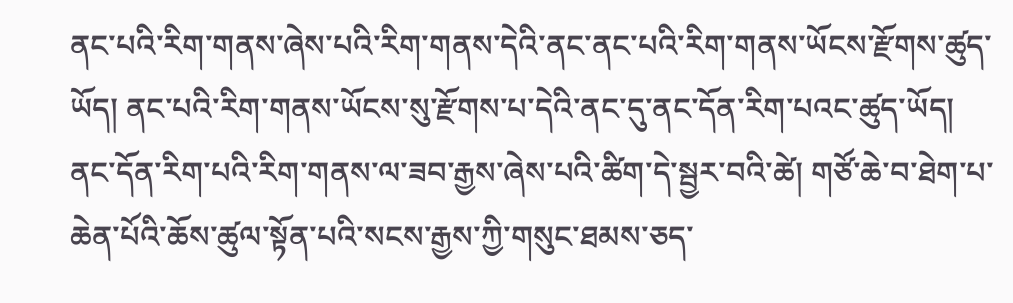ནང་པའི་རིག་གནས་ཞེས་པའི་རིག་གནས་དེའི་ནང་ནང་པའི་རིག་གནས་ཡོངས་རྫོགས་ཚུད་ཡོད། ནང་པའི་རིག་གནས་ཡོངས་སུ་རྫོགས་པ་དེའི་ནང་དུ་ནང་དོན་རིག་པའང་ཚུད་ཡོད། ནང་དོན་རིག་པའི་རིག་གནས་ལ་ཟབ་རྒྱས་ཞེས་པའི་ཚིག་དེ་སྦྱར་བའི་ཚེ། གཙོ་ཆེ་བ་ཐེག་པ་ཆེན་པོའི་ཆོས་ཚུལ་སྟོན་པའི་སངས་རྒྱས་ཀྱི་གསུང་ཐམས་ཅད་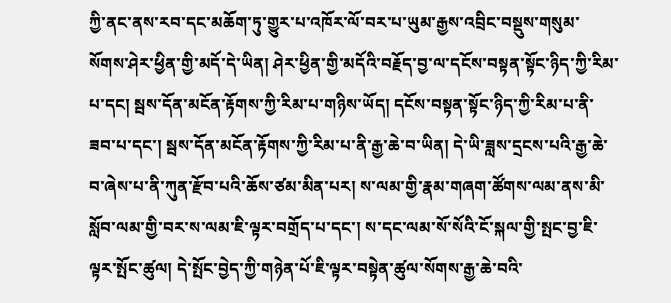ཀྱི་ནང་ནས་རབ་དང་མཆོག་ཏུ་གྱུར་པ་འཁོར་ལོ་བར་པ་ཡུམ་རྒྱས་འབྲིང་བསྡུས་གསུམ་སོགས་ཤེར་ཕྱིན་གྱི་མདོ་དེ་ཡིན། ཤེར་ཕྱིན་གྱི་མདོའི་བརྗོད་བྱ་ལ་དངོས་བསྟན་སྟོང་ཉིད་ཀྱི་རིམ་པ་དང། སྦས་དོན་མངོན་རྟོགས་ཀྱི་རིམ་པ་གཉིས་ཡོད། དངོས་བསྟན་སྟོང་ཉིད་ཀྱི་རིམ་པ་ནི་ཟབ་པ་དང་། སྦས་དོན་མངོན་རྟོགས་ཀྱི་རིམ་པ་ནི་རྒྱ་ཆེ་བ་ཡིན། དེ་ཡི་ཟླས་དྲངས་པའི་རྒྱ་ཆེ་བ་ཞེས་པ་ནི་ཀུན་རྫོབ་པའི་ཆོས་ཙམ་མིན་པར། ས་ལམ་གྱི་རྣམ་གཞག་ཚོགས་ལམ་ནས་མི་སློབ་ལམ་གྱི་བར་ས་ལམ་ཇི་ལྟར་བགྲོད་པ་དང་། ས་དང་ལམ་སོ་སོའི་ངོ་སྐལ་གྱི་སྤང་བྱ་ཇི་ལྟར་སྤོང་ཚུལ། དེ་སྤོང་བྱེད་ཀྱི་གཉེན་པོ་ཇི་ལྟར་བསྟེན་ཚུལ་སོགས་རྒྱ་ཆེ་བའི་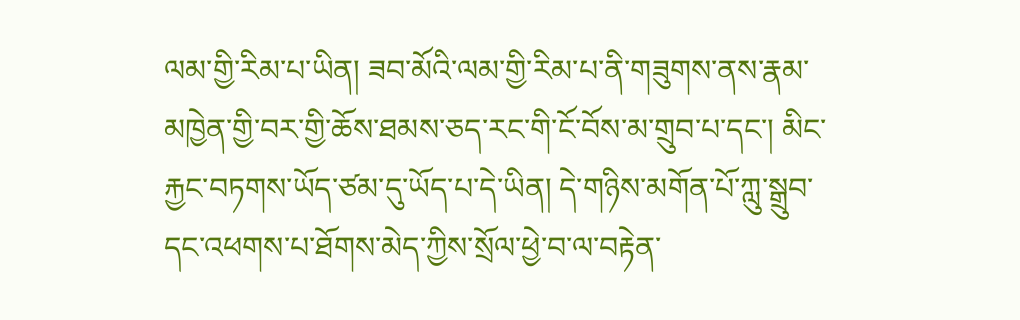ལམ་གྱི་རིམ་པ་ཡིན། ཟབ་མོའི་ལམ་གྱི་རིམ་པ་ནི་གཟུགས་ནས་རྣམ་མཁྱེན་གྱི་བར་གྱི་ཆོས་ཐམས་ཅད་རང་གི་ངོ་བོས་མ་གྲུབ་པ་དང་། མིང་རྐྱང་བཏགས་ཡོད་ཙམ་དུ་ཡོད་པ་དེ་ཡིན། དེ་གཉིས་མགོན་པོ་ཀླུ་སྒྲུབ་དང་འཕགས་པ་ཐོགས་མེད་ཀྱིས་སྲོལ་ཕྱེ་བ་ལ་བརྟེན་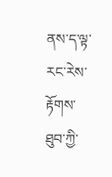ནས་ད་ལྟ་རང་རེས་རྟོགས་ཐུབ་ཀྱི་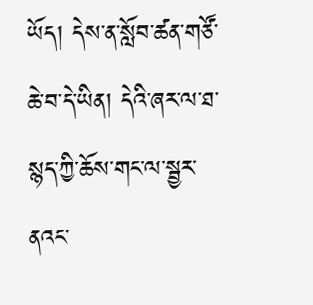ཡོད། དེས་ན་སློབ་ཚན་གཙོ་ཆེ་བ་དེ་ཡིན། དེའི་ཞར་ལ་ཐ་སྙད་ཀྱི་ཆོས་གང་ལ་སྦྱར་ནའང་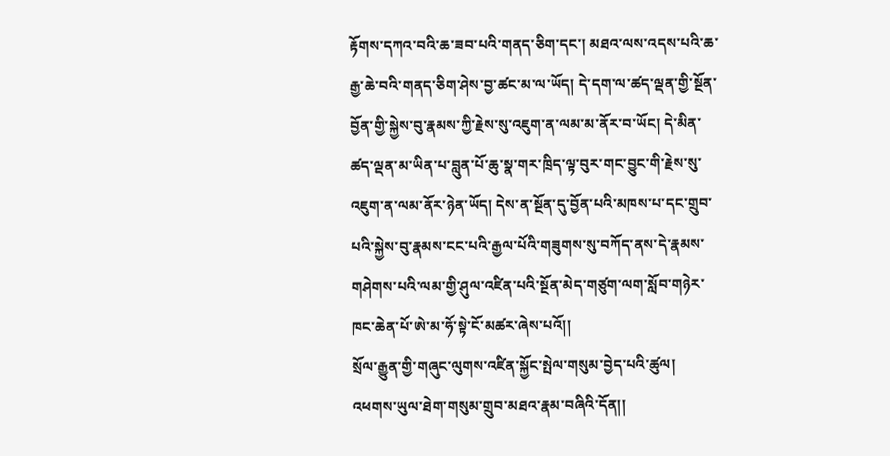རྟོགས་དཀའ་བའི་ཆ་ཟབ་པའི་གནད་ཅིག་དང་། མཐའ་ལས་འདས་པའི་ཆ་རྒྱ་ཆེ་བའི་གནད་ཅིག་ཤེས་བྱ་ཚང་མ་ལ་ཡོད། དེ་དག་ལ་ཚད་ལྡན་གྱི་སྔོན་བྱོན་གྱི་སྐྱེས་བུ་རྣམས་ཀྱི་རྗེས་སུ་འཇུག་ན་ལམ་མ་ནོར་བ་ཡོང། དེ་མིན་ཚད་ལྡན་མ་ཡིན་པ་བླུན་པོ་ཆུ་སྣ་གར་ཁྲིད་ལྟ་བུར་གང་བྱུང་གི་རྗེས་སུ་འཇུག་ན་ལམ་ནོར་ཉེན་ཡོད། དེས་ན་སྔོན་དུ་བྱོན་པའི་མཁས་པ་དང་གྲུབ་པའི་སྐྱེས་བུ་རྣམས་ངང་པའི་རྒྱལ་པོའི་གཟུགས་སུ་བཀོད་ནས་དེ་རྣམས་གཤེགས་པའི་ལམ་གྱི་ཤུལ་འཛིན་པའི་སྔོན་མེད་གཙུག་ལག་སློབ་གཉེར་ཁང་ཆེན་པོ་ཨེ་མ་ཧོ་སྟེ་ངོ་མཚར་ཞེས་པའོ།།
སྲོལ་རྒྱུན་གྱི་གཞུང་ལུགས་འཛིན་སྐྱོང་སྤེལ་གསུམ་བྱེད་པའི་ཚུལ།
འཕགས་ཡུལ་ཐེག་གསུམ་གྲུབ་མཐའ་རྣམ་བཞིའི་དོན།།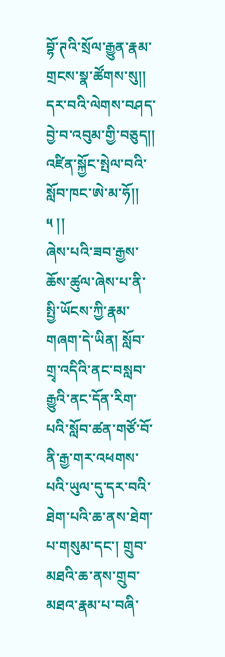བྷོ་ཊའི་སྲོལ་རྒྱུན་རྣམ་གྲངས་སྣ་ཚོགས་སུ།།
དར་བའི་ལེགས་བཤད་བྱེ་བ་འབུམ་གྱི་བཅུད།།
འཛིན་སྐྱོང་སྤེལ་བའི་སློབ་ཁང་ཨེ་མ་ཧོ།། ༥ །།
ཞེས་པའི་ཟབ་རྒྱས་ཆོས་ཚུལ་ཞེས་པ་ནི་སྤྱི་ཡོངས་ཀྱི་རྣམ་གཞག་དེ་ཡིན། སློབ་གྲྭ་འདིའི་ནང་བསླབ་རྒྱུའི་ནང་དོན་རིག་པའི་སློབ་ཚན་གཙོ་བོ་ནི་རྒྱ་གར་འཕགས་པའི་ཡུལ་དུ་དར་བའི་ཐེག་པའི་ཆ་ནས་ཐེག་པ་གསུམ་དང་། གྲུབ་མཐའི་ཆ་ནས་གྲུབ་མཐའ་རྣམ་པ་བཞི་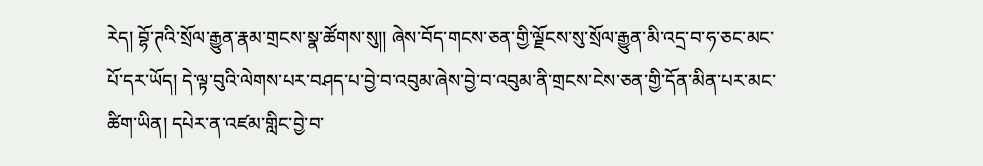རེད། བྷོ་ཊའི་སྲོལ་རྒྱུན་རྣམ་གྲངས་སྣ་ཚོགས་སུ།། ཞེས་བོད་གངས་ཅན་གྱི་ལྗོངས་སུ་སྲོལ་རྒྱུན་མི་འདྲ་བ་ཧ་ཅང་མང་པོ་དར་ཡོད། དེ་ལྟ་བུའི་ལེགས་པར་བཤད་པ་བྱེ་བ་འབུམ་ཞེས་བྱེ་བ་འབུམ་ནི་གྲངས་ངེས་ཅན་གྱི་དོན་མིན་པར་མང་ཚིག་ཡིན། དཔེར་ན་འཛམ་གླིང་བྱེ་བ་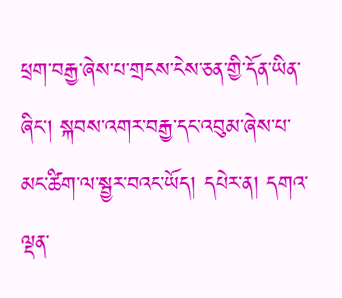ཕྲག་བརྒྱ་ཞེས་པ་གྲངས་ངེས་ཅན་གྱི་དོན་ཡིན་ཞིང་། སྐབས་འགར་བརྒྱ་དང་འབུམ་ཞེས་པ་མང་ཚིག་ལ་སྦྱར་བའང་ཡོད། དཔེར་ན། དགའ་ལྡན་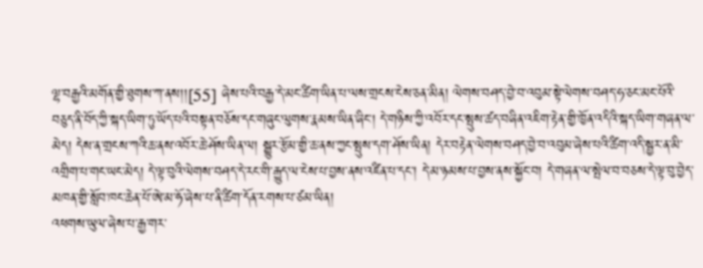ལྷ་བརྒྱའི་མགོན་གྱི་ཐུགས་ཀ་ནས།།[55] ཞེས་པའི་བརྒྱ་དེ་མང་ཚིག་ཡིན་པ་ལས་གྲངས་ངེས་ཅན་མིན། ལེགས་བཤད་བྱེ་བ་འབུམ་སྟེ་ལེགས་བཤད་ཧ་ཅང་མང་པོའི་བཅུད་ནི་བོད་ཀྱི་སྐད་ཡིག་ཏུ་ཡོད་པའི་བསྟན་བཅོས་དང་གཞུང་ལུགས་རྣམས་ཡིན་ཞིང་། དེ་གཉིས་ཀྱི་འབོར་དང་སྤུས་ཚད་བཞིན་འཇིག་རྟེན་གྱི་ཁྱོན་འདིའི་སྐད་ཡིག་གཞན་ལ་མེད། དེས་ན་གྲངས་ཀའི་ཆ་ནས་འབོར་ཆེ་ཤོས་ཡིན་ལ། སྒྱུར་རྩོམ་གྱི་ཆ་ནས་ཀྱང་སྤུས་དག་ཤོས་ཡིན། དེར་བརྟེན་ལེགས་བཤད་བྱེ་བ་འབུམ་ཞེས་པའི་ཚིག་འདི་སྦྱར་ན་མི་འགྲིག་པ་གང་ཡང་མེད། དེ་ལྟ་བུའི་ལེགས་བཤད་དེ་རང་གི་རྒྱུད་ལ་ངེས་པ་བྱས་ནས་འཛིན་པ་དང་། དེ་མ་ཉམས་པ་བྱས་ནས་སྐྱོང་བ། དེ་གཞན་ལ་སྤེལ་བ་བཅས་དེ་ལྟ་བུ་བྱེད་མཁན་གྱི་སློབ་ཁང་ཆེན་པོ་ཨེ་མ་ཧོ་ཞེས་པ་ནི་ཚིག་དོན་རགས་པ་ཙམ་ཡིན།
འཕགས་ཡུལ་ཞེས་པ་རྒྱ་གར་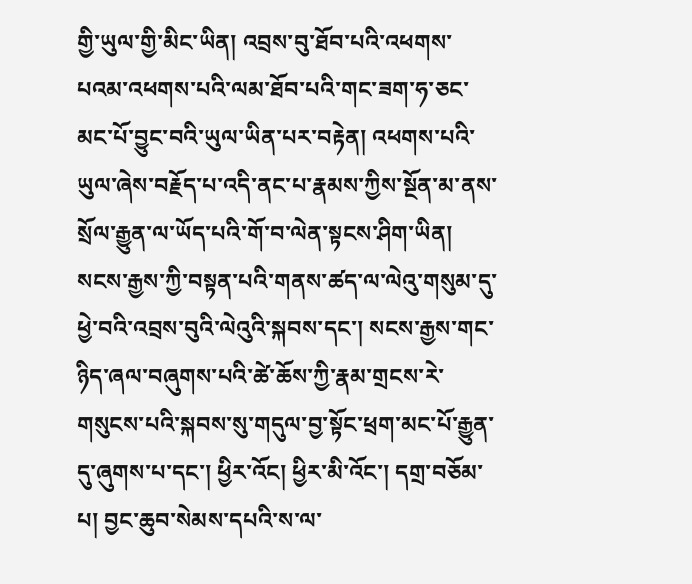གྱི་ཡུལ་གྱི་མིང་ཡིན། འབྲས་བུ་ཐོབ་པའི་འཕགས་པའམ་འཕགས་པའི་ལམ་ཐོབ་པའི་གང་ཟག་ཧ་ཅང་མང་པོ་བྱུང་བའི་ཡུལ་ཡིན་པར་བརྟེན། འཕགས་པའི་ཡུལ་ཞེས་བརྗོད་པ་འདི་ནང་པ་རྣམས་ཀྱིས་སྔོན་མ་ནས་སྲོལ་རྒྱུན་ལ་ཡོད་པའི་གོ་བ་ལེན་སྟངས་ཤིག་ཡིན། སངས་རྒྱས་ཀྱི་བསྟན་པའི་གནས་ཚད་ལ་ལེའུ་གསུམ་དུ་ཕྱེ་བའི་འབྲས་བུའི་ལེའུའི་སྐབས་དང་། སངས་རྒྱས་གང་ཉིད་ཞལ་བཞུགས་པའི་ཚེ་ཆོས་ཀྱི་རྣམ་གྲངས་རེ་གསུངས་པའི་སྐབས་སུ་གདུལ་བྱ་སྟོང་ཕྲག་མང་པོ་རྒྱུན་དུ་ཞུགས་པ་དང་། ཕྱིར་འོང། ཕྱིར་མི་འོང་། དགྲ་བཅོམ་པ། བྱང་ཆུབ་སེམས་དཔའི་ས་ལ་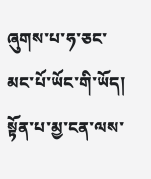ཞུགས་པ་ཧ་ཅང་མང་པོ་ཡོང་གི་ཡོད། སྟོན་པ་མྱ་ངན་ལས་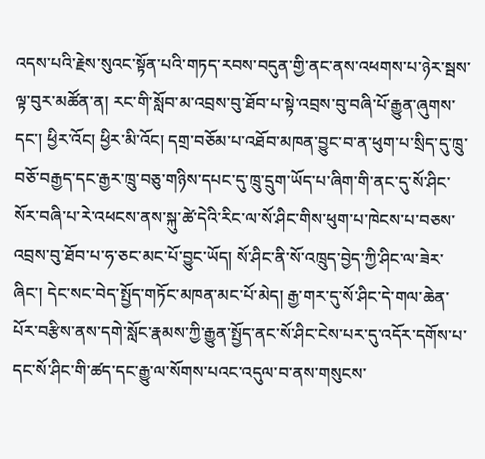འདས་པའི་རྗེས་སུའང་སྟོན་པའི་གཏད་རབས་བདུན་གྱི་ནང་ནས་འཕགས་པ་ཉེར་སྦས་ལྟ་བུར་མཚོན་ན། རང་གི་སློབ་མ་འབྲས་བུ་ཐོབ་པ་སྟེ་འབྲས་བུ་བཞི་པོ་རྒྱུན་ཞུགས་དང་། ཕྱིར་འོང། ཕྱིར་མི་འོང། དགྲ་བཅོམ་པ་འཐོབ་མཁན་བྱུང་བ་ན་ཕུག་པ་སྲིད་དུ་ཁྲུ་བཅོ་བརྒྱད་དང་རྒྱར་ཁྲུ་བཅུ་གཉིས་དཔང་དུ་ཁྲུ་དྲུག་ཡོད་པ་ཞིག་གི་ནང་དུ་སོ་ཤིང་སོར་བཞི་པ་རེ་འཕངས་ནས་སྐུ་ཚེ་དེའི་རིང་ལ་སོ་ཤིང་གིས་ཕུག་པ་ཁེངས་པ་བཅས་འབྲས་བུ་ཐོབ་པ་ཧ་ཅང་མང་པོ་བྱུང་ཡོད། སོ་ཤིང་ནི་སོ་འཁྲུད་བྱེད་ཀྱི་ཤིང་ལ་ཟེར་ཞིང་། དེང་སང་བེད་སྤྱོད་གཏོང་མཁན་མང་པོ་མེད། རྒྱ་གར་དུ་སོ་ཤིང་དེ་གལ་ཆེན་པོར་བརྩིས་ནས་དགེ་སློང་རྣམས་ཀྱི་རྒྱུན་སྤྱོད་ནང་སོ་ཤིང་ངེས་པར་དུ་འདོར་དགོས་པ་དང་སོ་ཤིང་གི་ཚད་དང་རྒྱུ་ལ་སོགས་པའང་འདུལ་བ་ནས་གསུངས་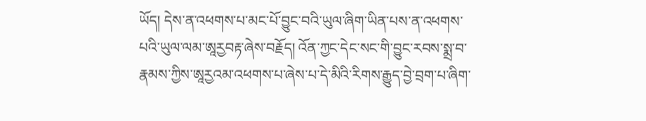ཡོད། དེས་ན་འཕགས་པ་མང་པོ་བྱུང་བའི་ཡུལ་ཞིག་ཡིན་པས་ན་འཕགས་པའི་ཡུལ་ལམ་ཨཱརྱབརྟ་ཞེས་བརྗོད། འོན་ཀྱང་དེང་སང་གི་བྱུང་རབས་སྨྲ་བ་རྣམས་ཀྱིས་ཨཱརྱའམ་འཕགས་པ་ཞེས་པ་དེ་མིའི་རིགས་རྒྱུད་བྱེ་བྲག་པ་ཞིག་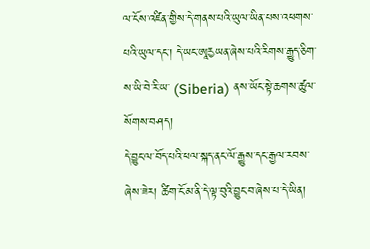ལ་ངོས་འཛིན་གྱིས་དེ་གནས་པའི་ཡུལ་ཡིན་པས་འཕགས་པའི་ཡུལ་དང་། དེ་ཡང་ཨཱརྱཡན་ཞེས་པའི་རིགས་རྒྱུད་ཅིག་ས་ཡི་བེ་རི་ཡ་ (Siberia) ནས་ཡོང་སྟེ་ཆགས་ཚུལ་སོགས་བཤད།
དེ་བྱུང་ལ་བོད་པའི་ཕལ་སྐད་ནང་ལོ་རྒྱུས་དང་རྒྱལ་རབས་ཞེས་ཟེར། ཚིག་ངོ་མ་ནི་དེ་ལྟ་བུའི་བྱུང་བ་ཞེས་པ་དེ་ཡིན།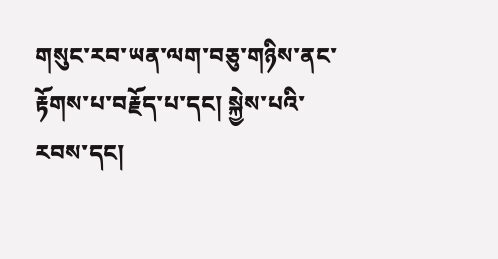གསུང་རབ་ཡན་ལག་བཅུ་གཉིས་ནང་རྟོགས་པ་བརྗོད་པ་དང། སྐྱེས་པའི་རབས་དང།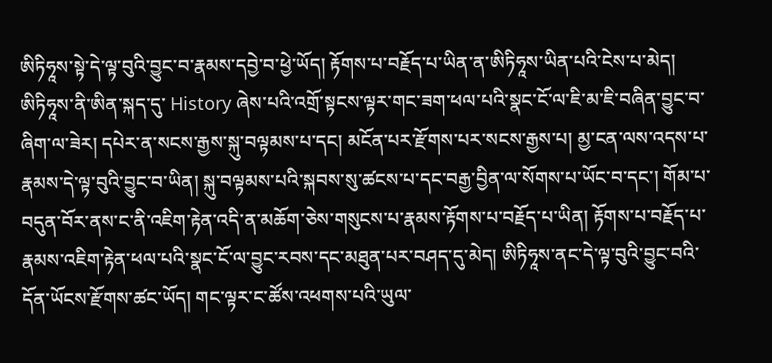ཨིཏིཧཱས་སྟེ་དེ་ལྟ་བུའི་བྱུང་བ་རྣམས་དབྱེ་བ་ཕྱེ་ཡོད། རྟོགས་པ་བརྗོད་པ་ཡིན་ན་ཨིཏིཧཱས་ཡིན་པའི་ངེས་པ་མེད། ཨིཏིཧཱས་ནི་ཨིན་སྐད་དུ་ History ཞེས་པའི་འགྲོ་སྟངས་ལྟར་གང་ཟག་ཕལ་པའི་སྣང་ངོ་ལ་ཇི་མ་ཇི་བཞིན་བྱུང་བ་ཞིག་ལ་ཟེར། དཔེར་ན་སངས་རྒྱས་སྐུ་བལྟམས་པ་དང། མངོན་པར་རྫོགས་པར་སངས་རྒྱས་པ། མྱ་ངན་ལས་འདས་པ་རྣམས་དེ་ལྟ་བུའི་བྱུང་བ་ཡིན། སྐུ་བལྟམས་པའི་སྐབས་སུ་ཚངས་པ་དང་བརྒྱ་བྱིན་ལ་སོགས་པ་ཡོང་བ་དང་། གོམ་པ་བདུན་བོར་ནས་ང་ནི་འཇིག་རྟེན་འདི་ན་མཆོག་ཅེས་གསུངས་པ་རྣམས་རྟོགས་པ་བརྗོད་པ་ཡིན། རྟོགས་པ་བརྗོད་པ་རྣམས་འཇིག་རྟེན་ཕལ་པའི་སྣང་ངོ་ལ་བྱུང་རབས་དང་མཐུན་པར་བཤད་དུ་མེད། ཨིཏིཧཱས་ནང་དེ་ལྟ་བུའི་བྱུང་བའི་དོན་ཡོངས་རྫོགས་ཚང་ཡོད། གང་ལྟར་ང་ཚོས་འཕགས་པའི་ཡུལ་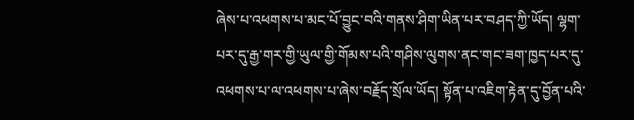ཞེས་པ་འཕགས་པ་མང་པོ་བྱུང་བའི་གནས་ཤིག་ཡིན་པར་བཤད་ཀྱི་ཡོད། ལྷག་པར་དུ་རྒྱ་གར་གྱི་ཡུལ་གྱི་གོམས་པའི་གཤིས་ལུགས་ནང་གང་ཟག་ཁྱད་པར་དུ་འཕགས་པ་ལ་འཕགས་པ་ཞེས་བརྗོད་སྲོལ་ཡོད། སྟོན་པ་འཇིག་རྟེན་དུ་བྱོན་པའི་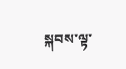སྐབས་ལྟ་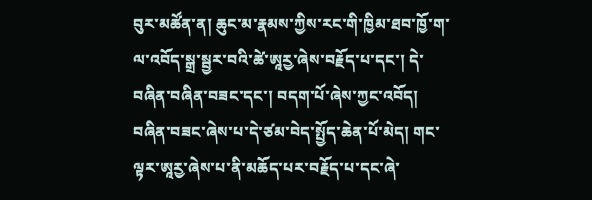བུར་མཚོན་ན། ཆུང་མ་རྣམས་ཀྱིས་རང་གི་ཁྱིམ་ཐབ་ཁྱོ་ག་ལ་འབོད་སྒྲ་སྦྱར་བའི་ཚེ་ཨཱརྱ་ཞེས་བརྗོད་པ་དང་། དེ་བཞིན་བཞིན་བཟང་དང་། བདག་པོ་ཞེས་ཀྱང་འབོད། བཞིན་བཟང་ཞེས་པ་དེ་ཙམ་བེད་སྤྱོད་ཆེན་པོ་མེད། གང་ལྟར་ཨཱརྱ་ཞེས་པ་ནི་མཆོད་པར་བརྗོད་པ་དང་ཞེ་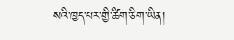སའི་ཁྱད་པར་གྱི་ཚིག་ཅིག་ཡིན།